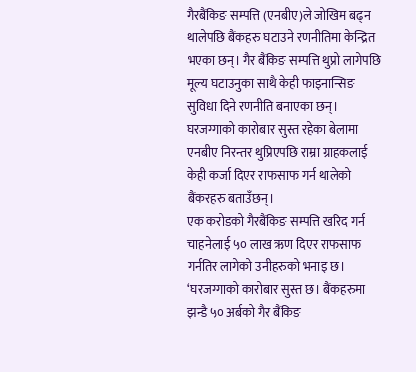गैरबैंकिङ सम्पत्ति (एनबीए)ले जोखिम बढ्न थालेपछि बैंकहरु घटाउने रणनीतिमा केन्द्रित भएका छन्। गैर बैंकिङ सम्पत्ति थुप्रो लागेपछि मूल्य घटाउनुका साथै केही फाइनान्सिङ सुविधा दिने रणनीति बनाएका छन्। घरजग्गाको कारोबार सुस्त रहेका बेलामा एनबीए निरन्तर थुप्रिएपछि राम्रा ग्राहकलाई केही कर्जा दिएर राफसाफ गर्न थालेको बैंकरहरु बताउँछन्।
एक करोडको गैरबैंकिङ सम्पत्ति खरिद गर्न चाहनेलाई ५० लाख ऋण दिएर राफसाफ गर्नतिर लागेको उनीहरुको भनाइ छ।
‘घरजग्गाको कारोबार सुस्त छ। बैंकहरुमा झन्डै ५० अर्बको गैर बैंकिङ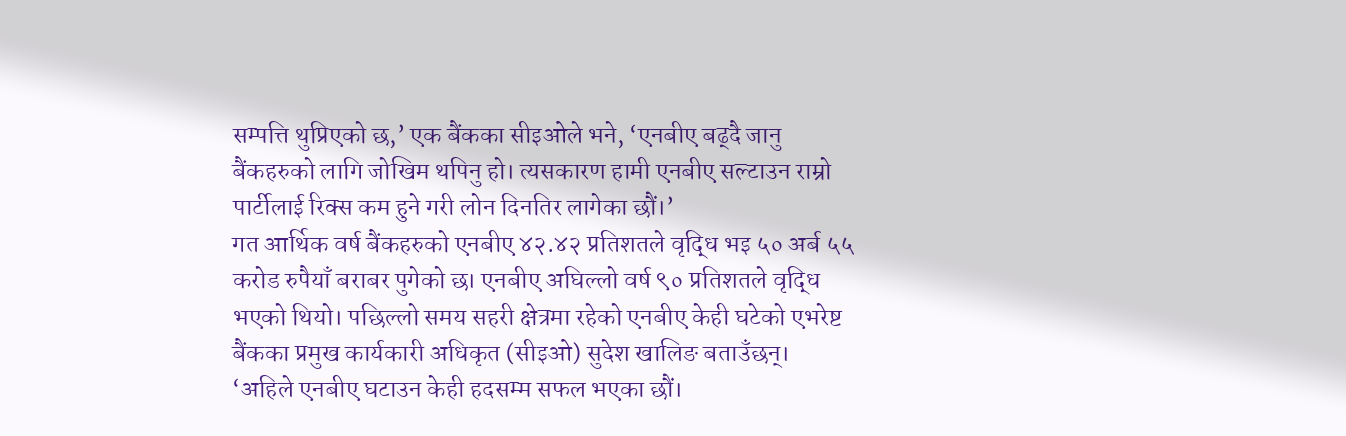सम्पत्ति थुप्रिएको छ,’ एक बैंकका सीइओले भने, ‘एनबीए बढ्दै जानु बैंकहरुको लागि जोखिम थपिनु हो। त्यसकारण हामी एनबीए सल्टाउन राम्रो पार्टीलाई रिक्स कम हुने गरी लोन दिनतिर लागेका छौं।’
गत आर्थिक वर्ष बैंकहरुको एनबीए ४२.४२ प्रतिशतले वृद्धि भइ ५० अर्ब ५५ करोड रुपैयाँ बराबर पुगेको छ। एनबीए अघिल्लो वर्ष ९० प्रतिशतले वृद्धि भएको थियो। पछिल्लो समय सहरी क्षेत्रमा रहेको एनबीए केही घटेको एभरेष्ट बैंकका प्रमुख कार्यकारी अधिकृत (सीइओ) सुदेश खालिङ बताउँछन्।
‘अहिले एनबीए घटाउन केही हदसम्म सफल भएका छौं।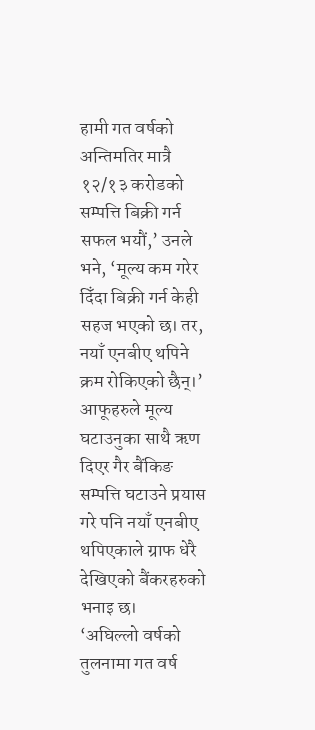हामी गत वर्षको अन्तिमतिर मात्रै १२/१३ करोडको सम्पत्ति बिक्री गर्न सफल भयौं,’ उनले भने, ‘मूल्य कम गरेर दिँदा बिक्री गर्न केही सहज भएको छ। तर, नयाँ एनबीए थपिने क्रम रोकिएको छैन्।’
आफूहरुले मूल्य घटाउनुका साथै ऋण दिएर गैर बैंकिङ सम्पत्ति घटाउने प्रयास गरे पनि नयाँ एनबीए थपिएकाले ग्राफ धेरै देखिएको बैंकरहरुको भनाइ छ।
‘अघिल्लो वर्षको तुलनामा गत वर्ष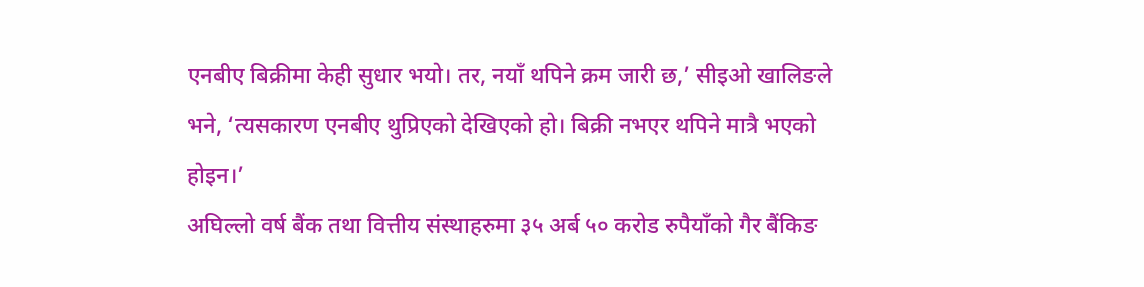एनबीए बिक्रीमा केही सुधार भयो। तर, नयाँ थपिने क्रम जारी छ,’ सीइओ खालिङले भने, ‘त्यसकारण एनबीए थुप्रिएको देखिएको हो। बिक्री नभएर थपिने मात्रै भएको होइन।’
अघिल्लो वर्ष बैंक तथा वित्तीय संस्थाहरुमा ३५ अर्ब ५० करोड रुपैयाँको गैर बैंकिङ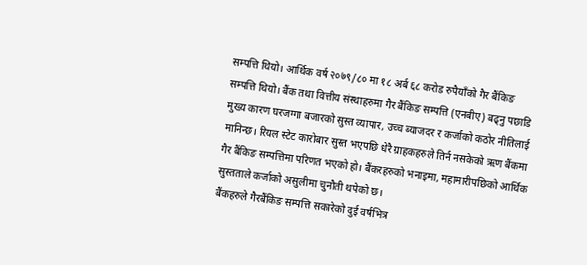सम्पत्ति थियो। आर्थिक वर्ष २०७९/८० मा १८ अर्ब ६८ करोड रुपैयाँको गैर बैंकिङ सम्पत्ति थियो। बैंक तथा वित्तीय संस्थाहरुमा गैर बैंकिङ सम्पत्ति (एनबीए) बढ्नु पछाडि मुख्य कारण घरजग्गा बजारको सुस्त व्यापार, उच्च ब्याजदर र कर्जाको कठोर नीतिलाई मानिन्छ। रियल स्टेट कारोबार सुस्त भएपछि धेरै ग्राहकहरुले तिर्न नसकेको ऋण बैंकमा गैर बैंकिङ सम्पत्तिमा परिणत भएको हो। बैंकरहरुको भनाइमा, महामारीपछिको आर्थिक सुस्तताले कर्जाको असुलीमा चुनौती थपेको छ।
बैंकहरुले गैरबैंकिङ सम्पत्ति सकारेको दुई वर्षभित्र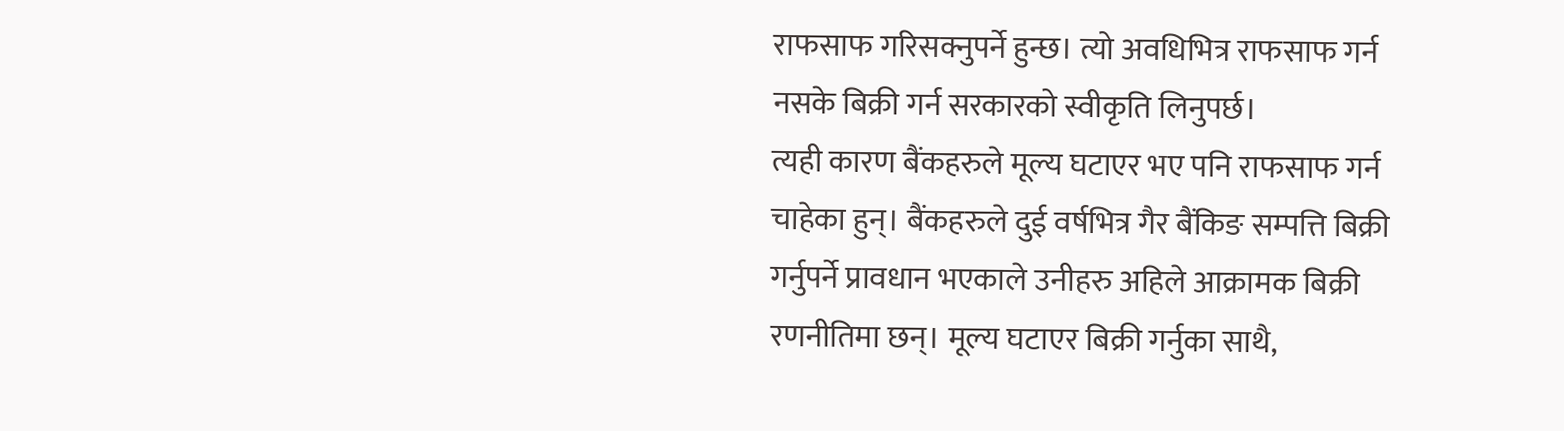राफसाफ गरिसक्नुपर्ने हुन्छ। त्यो अवधिभित्र राफसाफ गर्न नसके बिक्री गर्न सरकारको स्वीकृति लिनुपर्छ।
त्यही कारण बैंकहरुले मूल्य घटाएर भए पनि राफसाफ गर्न चाहेका हुन्। बैंकहरुले दुई वर्षभित्र गैर बैंकिङ सम्पत्ति बिक्री गर्नुपर्ने प्रावधान भएकाले उनीहरु अहिले आक्रामक बिक्री रणनीतिमा छन्। मूल्य घटाएर बिक्री गर्नुका साथै,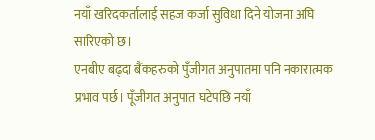नयाँ खरिदकर्तालाई सहज कर्जा सुविधा दिने योजना अघि सारिएको छ।
एनबीए बढ्दा बैंकहरुको पुँजीगत अनुपातमा पनि नकारात्मक प्रभाव पर्छ। पूँजीगत अनुपात घटेपछि नयाँ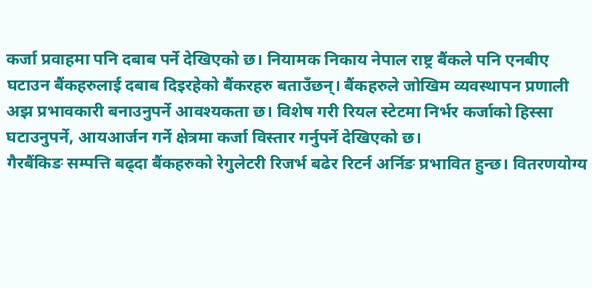कर्जा प्रवाहमा पनि दबाब पर्ने देखिएको छ। नियामक निकाय नेपाल राष्ट्र बैंकले पनि एनबीए घटाउन बैंकहरुलाई दबाब दिइरहेको बैंकरहरु बताउँछन्। बैंकहरुले जोखिम व्यवस्थापन प्रणाली अझ प्रभावकारी बनाउनुपर्ने आवश्यकता छ। विशेष गरी रियल स्टेटमा निर्भर कर्जाको हिस्सा घटाउनुपर्ने, आयआर्जन गर्ने क्षेत्रमा कर्जा विस्तार गर्नुपर्ने देखिएको छ।
गैरबैंकिङ सम्पत्ति बढ्दा बैंकहरुको रेगुलेटरी रिजर्भ बढेर रिटर्न अर्निङ प्रभावित हुन्छ। वितरणयोग्य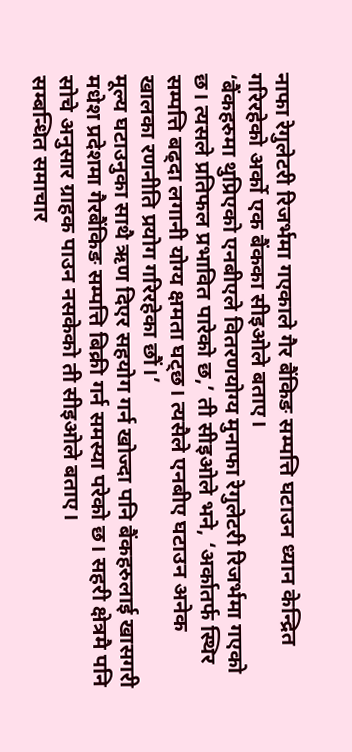नाफा रेगुलेटरी रिजर्भमा गएकाले गैर बैंकिङ सम्पत्ति घटाउन ध्यान केन्द्रित गरिरहेको अर्को एक बैंकका सीइओले बताए।
‘बैंकहरुमा थुप्रिएको एनबीएले वितरणयोग्य मुनाफा रेगुलेटरी रिजर्भमा गएको छ। त्यसले प्रतिफल प्रभावित पारेको छ,’ ती सीइओले भने, ‘अर्कातर्फ स्थिर सम्पत्ति बढ्दा लगानी योग्य क्षमता घट्छ। त्यसैले एनबीए घटाउन अनेक खालका रणनीति प्रयोग गरिरहेका छौं।’
मूल्य घटाउनुका साथै ऋण दिएर सहयोग गर्न खोज्दा पनि बैंकहरुलाई खासगरी मधेश प्रदेशमा गैरबैंकिङ सम्पत्ति बिक्री गर्न समस्या परेको छ। सहरी क्षेत्रमै पनि सोचे अनुसार ग्राहक पाउन नसकेको ती सीइओले बताए।
सम्बन्धित समाचार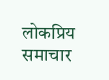लोकप्रिय समाचार